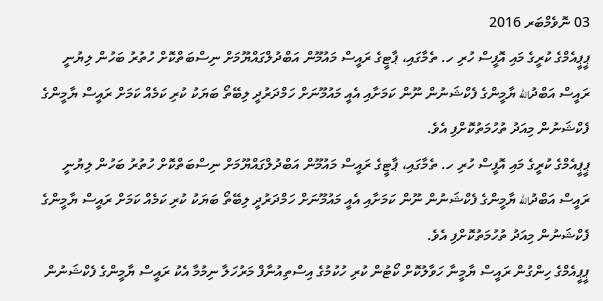03 ނޮވެމްބަރ 2016
ޕީޕީއެމްގެ ކުރީގެ މައި އޮފީސް ހުރި ހ. ތެމާގައި، ޕާޓީގެ ރައީސް މައުމޫން އަބްދުލްގައްޔޫމަށް ނިސްބަތްކޮށް ހުތުރު ބަހުން ލިޔުނީ ރައީސް އަބްދުالله ޔާމީންގެ ފެކްޝަނުން ނޫން ކަމަށާއި އެއީ މައުމޫނަށް ހަމްދަރުދީ ލިބޭތޯ ބަޔަކު ކުރި ކަމެއް ކަމަށް ރައީސް ޔާމީންގެ ފެކްޝަނުން މިއަދު ތުހުމަތުކޮށްފި އެވެ.
ޕީޕީއެމްގެ ކުރީގެ މައި އޮފީސް ހުރި ހ. ތެމާގައި، ޕާޓީގެ ރައީސް މައުމޫން އަބްދުލްގައްޔޫމަށް ނިސްބަތްކޮށް ހުތުރު ބަހުން ލިޔުނީ ރައީސް އަބްދުالله ޔާމީންގެ ފެކްޝަނުން ނޫން ކަމަށާއި އެއީ މައުމޫނަށް ހަމްދަރުދީ ލިބޭތޯ ބަޔަކު ކުރި ކަމެއް ކަމަށް ރައީސް ޔާމީންގެ ފެކްޝަނުން މިއަދު ތުހުމަތުކޮށްފި އެވެ.
ޕީޕީއެމްގެ ހިންގުން ރައީސް ޔާމީނާ ހަވާލުކޮށް ކޯޓުން ކުރި ހުކުމުގެ އިސްތިއުނާފް މަރުހަލާ ނިމުމާ އެކު ރައީސް ޔާމީންގެ ފެކްޝަނުން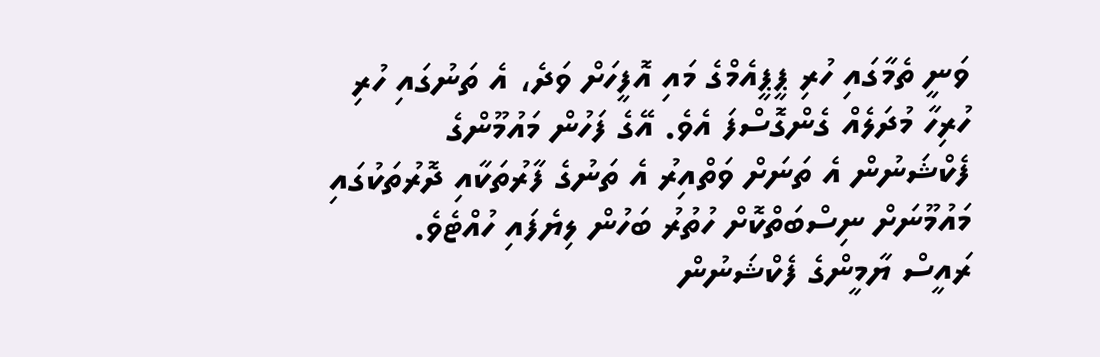ވަނީ ތެމާގައި ހުރި ޕީޕީއެމްގެ މައި އޮފީހަށް ވަދެ، އެ ތަނުގައި ހުރި ހުރިހާ މުދަލެއް ގެންގޮސްފަ އެވެ. އޭގެ ފަހުން މައުމޫންގެ ފެކްޝަނުން އެ ތަނަށް ވަތްއިރު އެ ތަނުގެ ފާރުތަކާއި ދޮރުތަކުގައި މައުމޫނަށް ނިސްބަތްކޮށް ހުތުރު ބަހުން ލިޔެފައި ހުއްޓެވެ.
ރައީސް ޔާމީންގެ ފެކްޝަނުން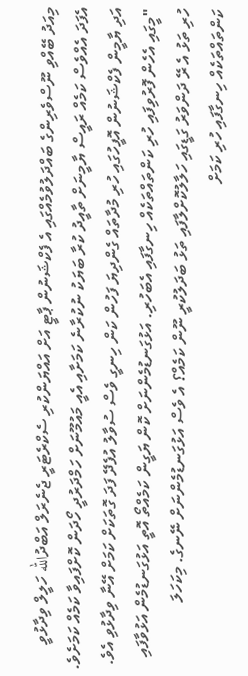މިއަދު ބޭއްވި ނޫސްވެރިންގެ ބައްދަލުވުމެއްގައި އެ ފެކްޝަނުން ޕާޓީ އަށް އައްޔަންކުރި ސެކްރެޓަރީ ޖެނެރަލް އަބްދުالله ހަލީލް ވިދާޅުވީ އެފަދަ އެއްވެސް ކަމެއް ރައީސް ޔާމީނަށް ތާއީދު ކުރާ ބަޔަކު ނުކުރާނެ ކަމަށާއި އެއީ މައުމޫނަށް ހަމްދަރުދީ ހޯދަން ކޮށްފައިވާ ކަމެއް ކަމަށެވެ. އަދި ޔާމީން ފެކްޝަނުން އޮފީހުގައި ހުރި މުދާތައް ގެންދިޔަ ފަހުން ކަން ހިނގީ ވެސް ސުވާލު އުފެދޭ ފަދަ ގޮތަކަށް ކަމަށް އޭނާ ވިދާޅުވި އެވެ.
"މީގައި އެހެން ފޮރުވިފައި ހުރި ކަންތައްތަކެއް ހިނގާފައި އެބަހުރި. އަޅުގަނޑުމެންނަށް ކޮން ޔަގީން ކަމެއްތޯ އޮތީ އަޅުގަނޑުމެން އަޅުވާފައި ހުރި ތަޅު އެ ރޭ ދަންވަރު ގަޑީގައި ހަލާލުކޮށްލާފައި ތަޅު ބަދަލުކުރީ ނޫން ކަމެއް؟ އެ ވެސް އަޅުގަނޑުމެންނަށް ނޭނގެ. މިކަހަލަ ކަންތައްތަކެއް ހިނގާފައި ހުރި ކަމަށް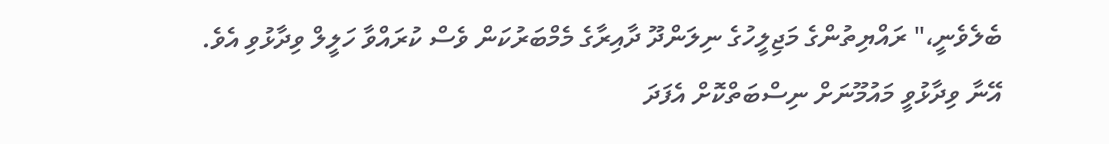ބެލެވެނީ،" ރައްޔިތުންގެ މަޖިލީހުގެ ނިލަންދޫ ދާއިރާގެ މެމްބަރުކަން ވެސް ކުރައްވާ ހަލީލް ވިދާޅުވި އެވެ.
އޭނާ ވިދާޅުވީ މައުމޫނަށް ނިސްބަތްކޮށް އެފަދަ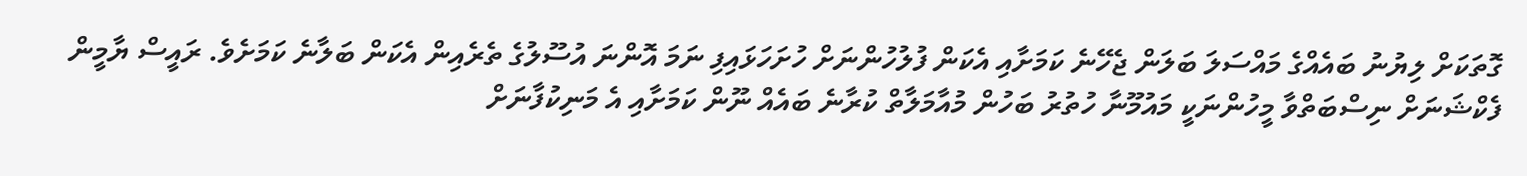ގޮތަކަށް ލިޔުނު ބައެއްގެ މައްސަލަ ބަލަން ޖެހޭނެ ކަމަށާއި އެކަން ފުލުހުންނަށް ހުށަހަޅައިފި ނަމަ އޮންނަ އުސޫލުގެ ތެރެއިން އެކަން ބަލާނެ ކަމަށެވެ. ރައީސް ޔާމީން ފެކްޝަނަށް ނިސްބަތްވާ މީހުންނަކީ މައުމޫނާ ހުތުރު ބަހުން މުއާމަލާތް ކުރާނެ ބައެއް ނޫން ކަމަށާއި އެ މަނިކުފާނަށް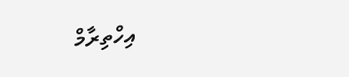އިހްތިރާމް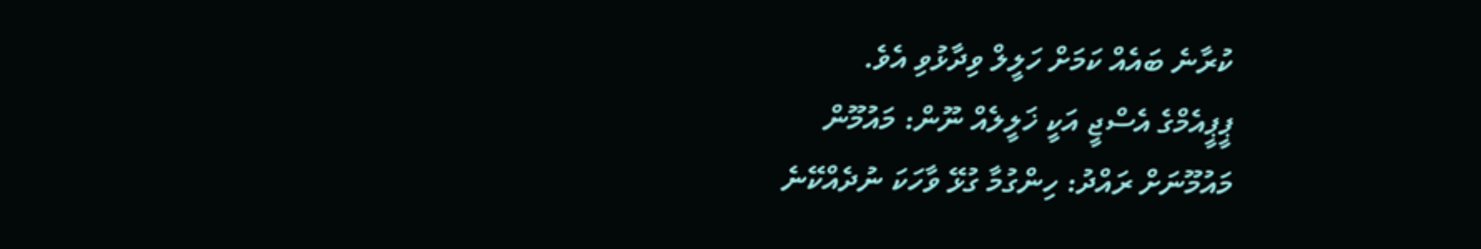ކުރާނެ ބައެއް ކަމަށް ހަލީލް ވިދާޅުވި އެވެ.
ޕީޕީއެމްގެ އެސްޖީ އަކީ ޚަލީލެއް ނޫން: މައުމޫން
މައުމޫނަށް ރައްދު: ހިންގުމާ ގުޅޭ ވާހަކަ ނުދެއްކޭނެ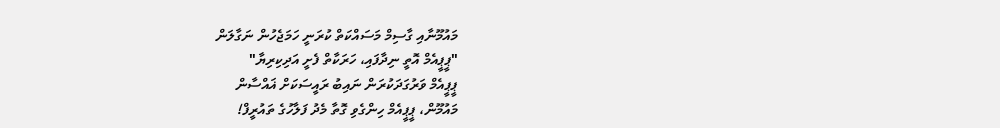މައުމޫނާއި ގާސިމް މަސައްކަތް ކުރަނީ ހަމަޖެހުން ނަގާލަން
"ޕީޕީއެމް އޮތީ ނިދާފައި، ހަރަކާތް ފެށީ އަދިކިރިޔާ"
ޕީޕީއެމް ވަރުގަދަކުރަން ނައިބު ރައީސަކަށް ޣައްސާން
މައުމޫން، ޕީޕީއެމް ހިންގެވި ގޮތާ މެދު ފަލާހުގެ ތައުރީފް!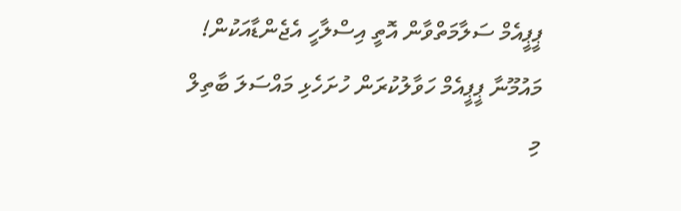ޕީޕީއެމް ސަލާމަތްވާން އޮތީ އިސްލާހީ އެޖެންޑާއަކުން!
މައުމޫނާ ޕީޕީއެމް ހަވާލުކުރަން ހުށަހެޅި މައްސަލަ ބާތިލް
މި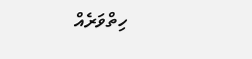ހިތްވަރެއް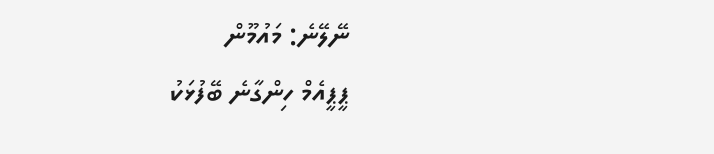ނޭލޭނެ: މައުމޫން
ޕީޕީއެމް ހިންގާނެ ބޭފުޅަކު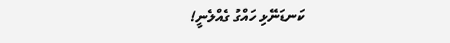ކަނޑަނޭޅި ހައްގު ގެއްލެނީ!